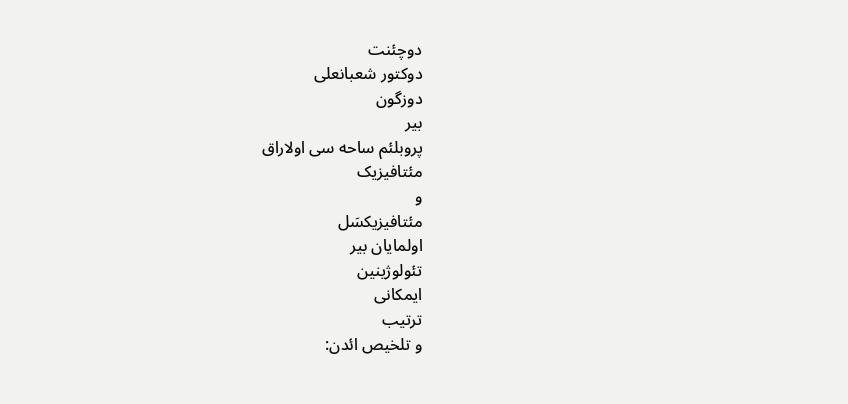دوچئنت
دوکتور شعبانعلی
دوزگون
بیر
پروبلئم ساحه سی اولاراق
مئتافیزیک
و
مئتافیزیکسَل
اولمایان بیر
تئولوژینین
ایمکانی
ترتیب
و تلخیص ائدن: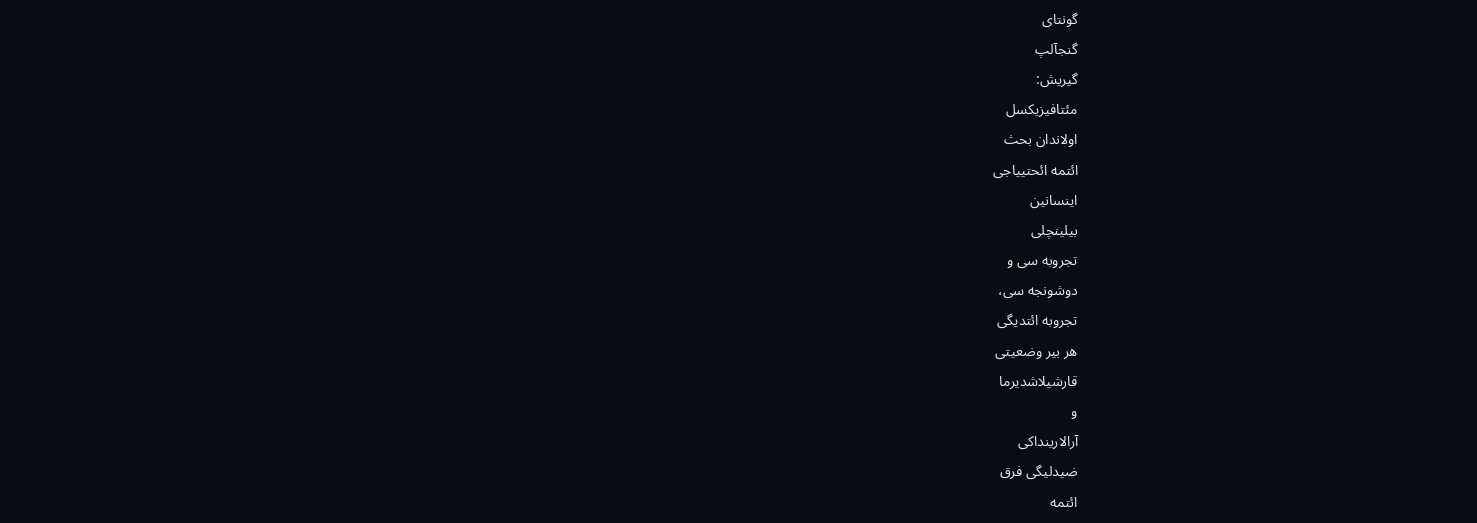گونتای
گنجآلپ
گیریش:
مئتافیزیکسل
اولاندان بحث
ائتمه ائحتییاجی
اینسانین
بیلینچلی
تجروبه سی و
دوشونجه سی،
تجروبه ائتدیگی
هر بیر وضعیتی
قارشیلاشدیرما
و
آرالارینداکی
ضیدلیگی فرق
ائتمه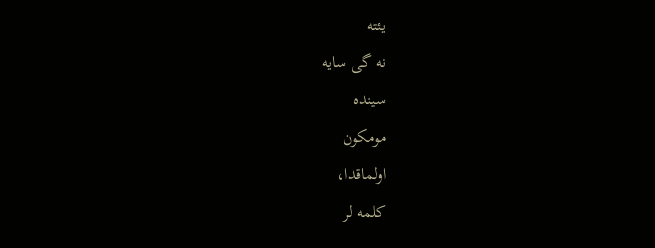یئته
نه گی سایه
سینده
مومکون
اولماقدا،
کلمه لر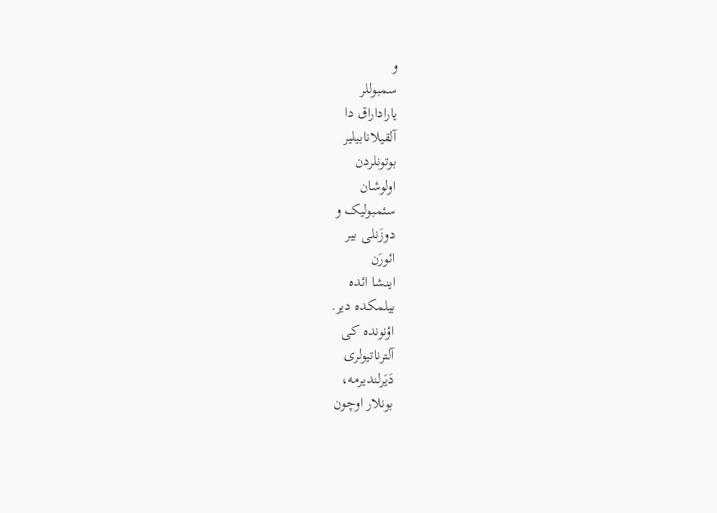و
سمبوللر
یاراداراق دا
آلقیلانابیلیر
بوتونلردن
اولوشان
سئمبولیک و
دوزَنلی بیر
ائورَن
اینشا ائده
بیلمکده دیر.
اؤنونده کی
آلترناتیولری
دَیَرلندیرمه،
بونلار اوچون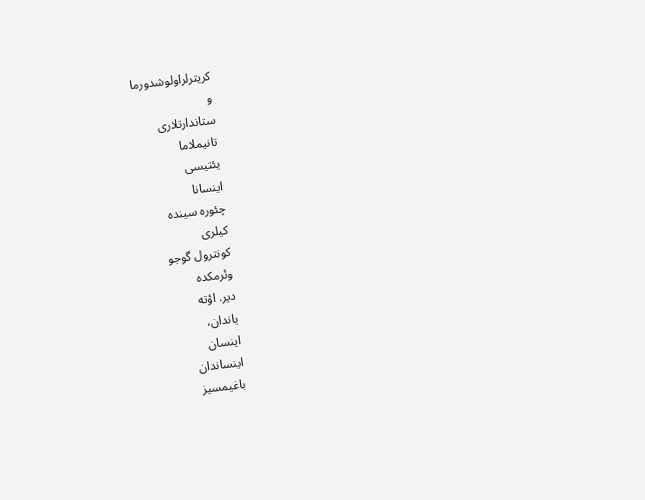کریترلراولوشدورما
و
ستاندارتلاری
تانیملاما
یئتیسی
اینسانا
چئوره سینده
کیلری
کونترول گوجو
وئرمکده
دیر. اؤته
یاندان،
اینسان
اینساندان
باغیمسیز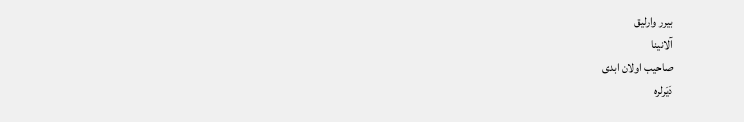بیرر وارلیق
آلانینا
صاحیب اولان ابدی
دَیَرلره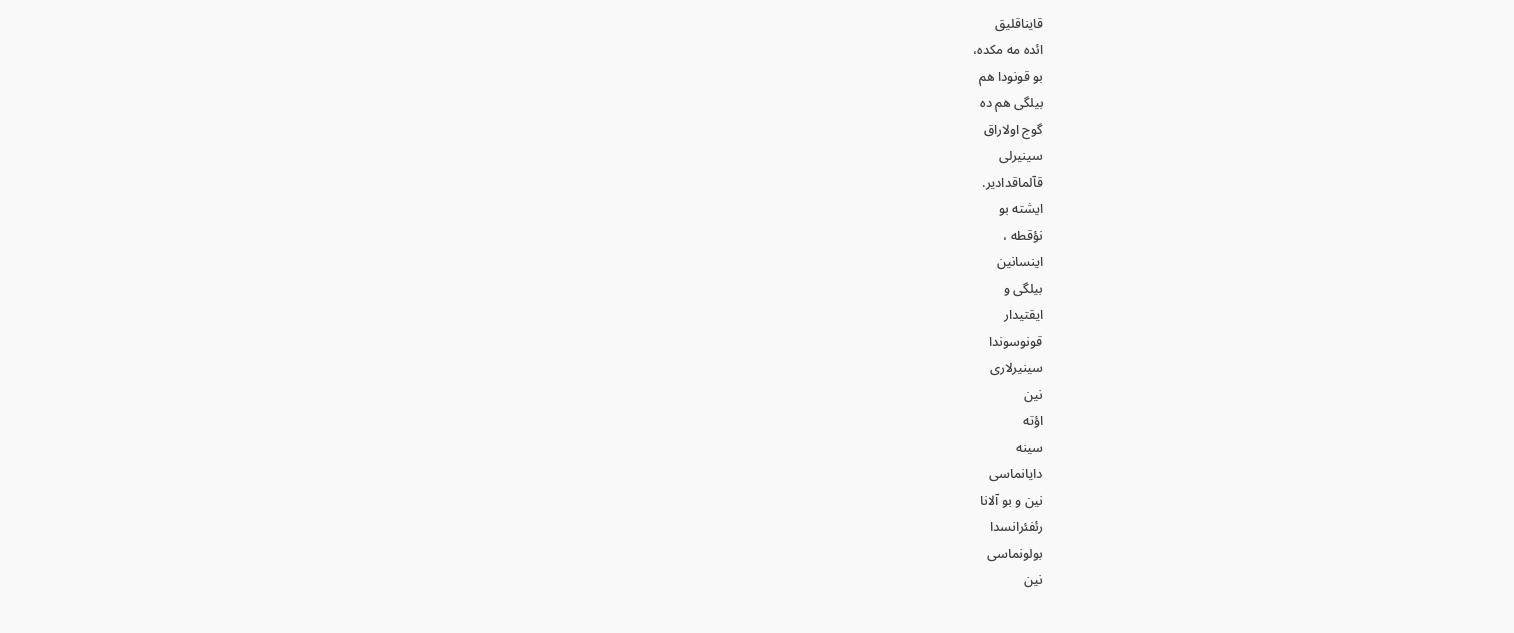قایناقلیق
ائده مه مکده،
بو قونودا هم
بیلگی هم ده
گوج اولاراق
سینیرلی
قآلماقدادیر.
ایشته بو
نؤقطه ،
اینسانین
بیلگی و
ایقتیدار
قونوسوندا
سینیرلاری
نین
اؤته
سینه
دایانماسی
نین و بو آلانا
رئفئرانسدا
بولونماسی
نین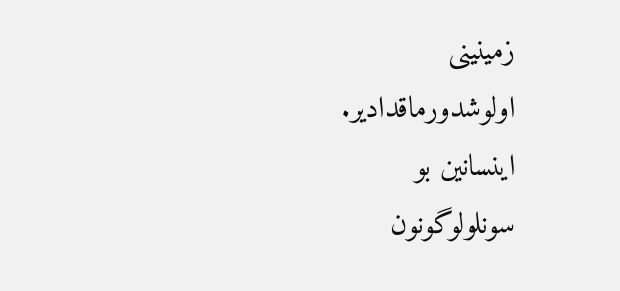زمینینی
اولوشدورماقدادیر.
اینسانین بو
سونلولوگونون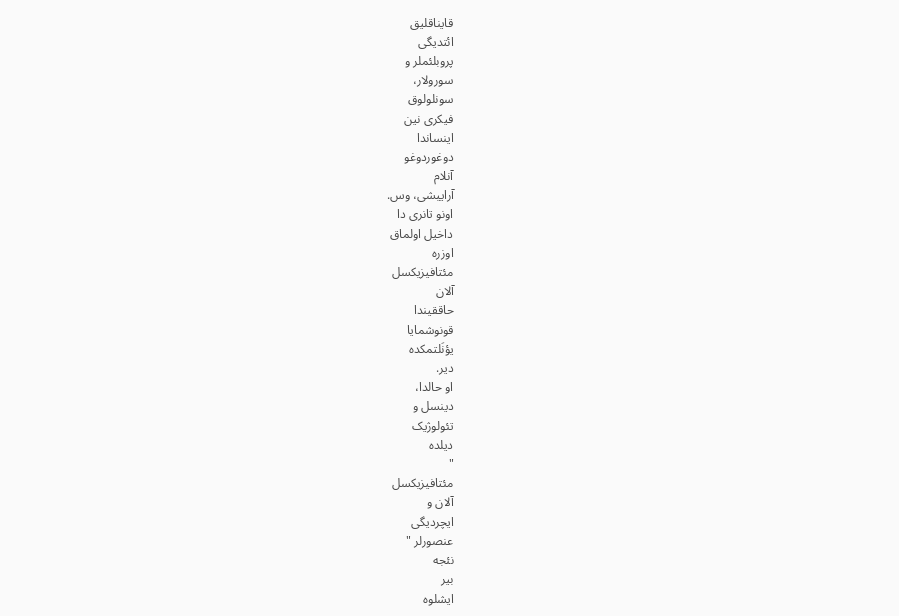قایناقلیق
ائتدیگی
پروبلئملر و
سورولار،
سونلولوق
فیکری نین
اینساندا
دوغوردوغو
آنلام
آراییشی، وس.
اونو تانری دا
داخیل اولماق
اوزره
مئتافیزیکسل
آلان
حاققیندا
قونوشمایا
یؤنَلتمکده
دیر.
او حالدا،
دینسل و
تئولوژیک
دیلده
"
مئتافیزیکسل
آلان و
ایچردیگی
عنصورلر "
نئجه
بیر
ایشلوه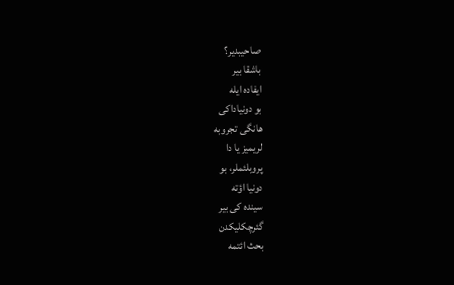صاحیبدیر؟
باشقا بیر
ایفاده ایله
بو دونیاداکی
هانگی تجروبه
لریمیز یا دا
پروبلئملر، بو
دونیا اؤته
سینده کی بیر
گئرچکلیکدن
بحث ائتمه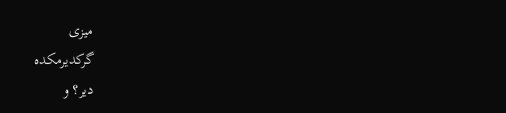میزی
گرکدیرمکده
دیر؟ و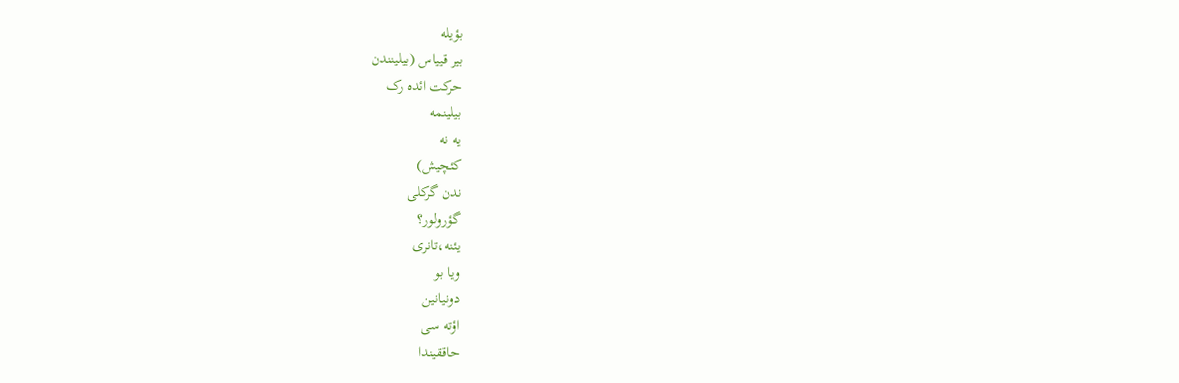بؤیله
بیر قییاس (بیلینندن
حرکت ائده رک
بیلینمه
یه نه
کئچیش)
ندن گرکلی
گؤرولور؟
یئنه،تانری
ویا بو
دونیانین
اؤته سی
حاققیندا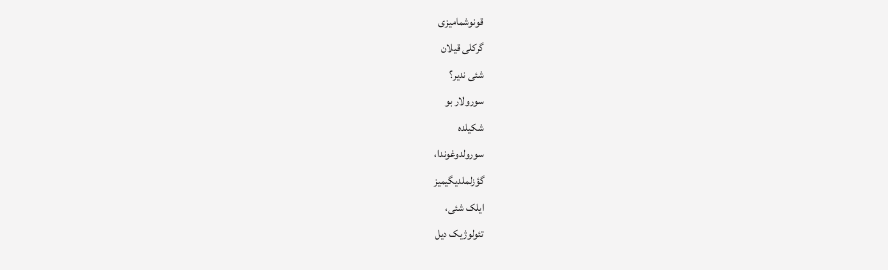قونوشمامیزی
گرکلی قیلان
شئی ندیر؟
سورولار بو
شکیلده
سورولدوغوندا،
گؤزلملدیگیمیز
ایلک شئی،
تئولوژیک دیل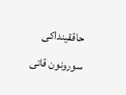حاققینداکی
سورونون قاتی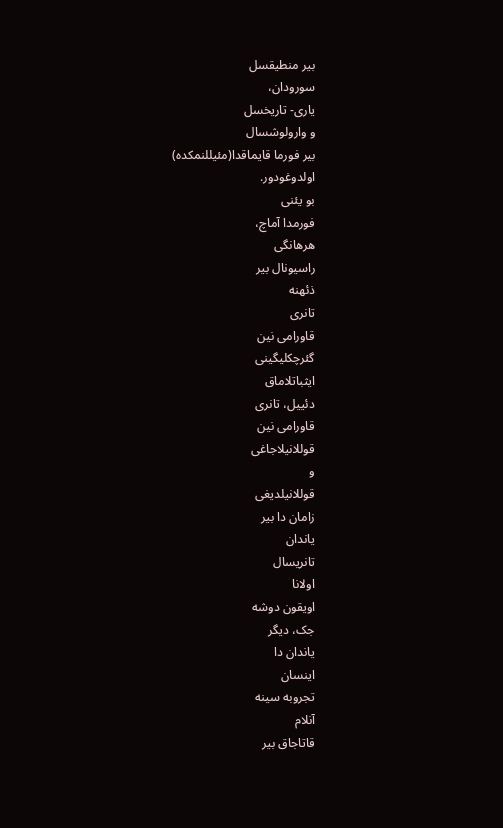بیر منطیقسل
سورودان،
یاری- تاریخسل
و وارولوشسال
بیر فورما قایماقدا(مئیللنمکده)
اولدوغودور.
بو یئنی
فورمدا آماچ،
هرهانگی
راسیونال بیر
ذئهنه
تانری
قاورامی نین
گئرچکلیگینی
ایثباتلاماق
دئییل، تانری
قاورامی نین
قوللانیلاجاغی
و
قوللانیلدیغی
زامان دا بیر
یاندان
تانریسال
اولانا
اویقون دوشه
جک، دیگر
یاندان دا
اینسان
تجروبه سینه
آنلام
قاتاجاق بیر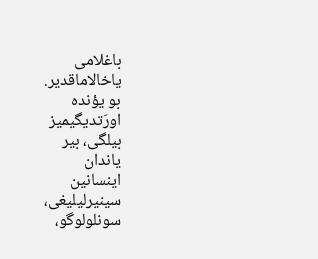باغلامی
یاخالاماقدیر.
بو یؤنده
اورَتدیگیمیز
بیلگی، بیر
یاندان
اینسانین
سینیرلیلیغی،
سونلولوگو،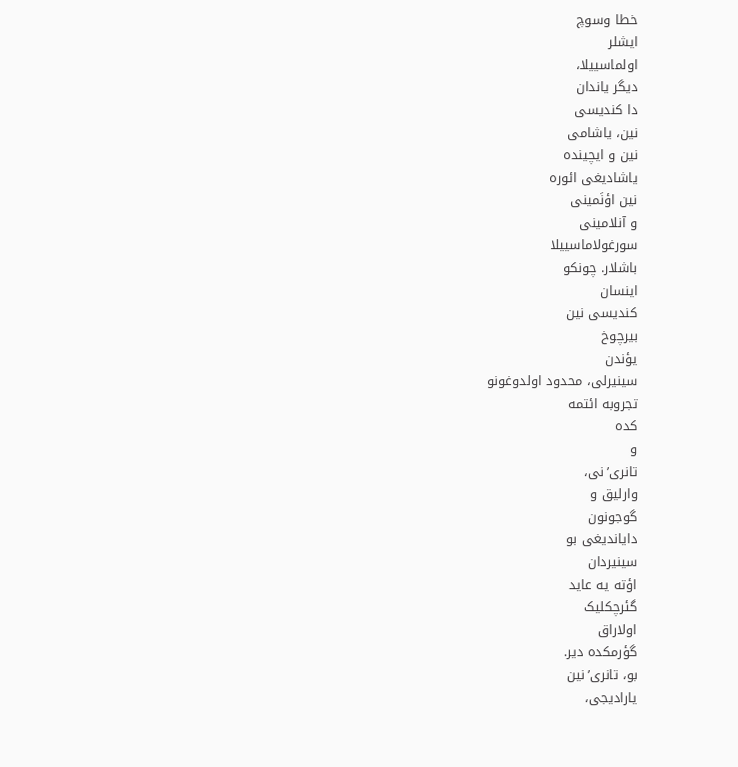خطا وسوچ
ایشلر
اولماسییلا،
دیگر یاندان
دا کندیسی
نین، یاشامی
نین و ایچینده
یاشادیغی ائوره
نین اؤنَمینی
و آنلامینی
سورغولاماسییلا
باشلار. چونکو
اینسان
کندیسی نین
بیرچوخ
یؤندن
سینیرلی، محدود اولدوغونو
تجروبه ائتمه
کده
و
تانری’نی،
وارلیق و
گوجونون
دایاندیغی بو
سینیردان
اؤته یه عاید
گئرچکلیک
اولاراق
گؤرمکده دیر.
بو، تانری’نین
یارادیجی،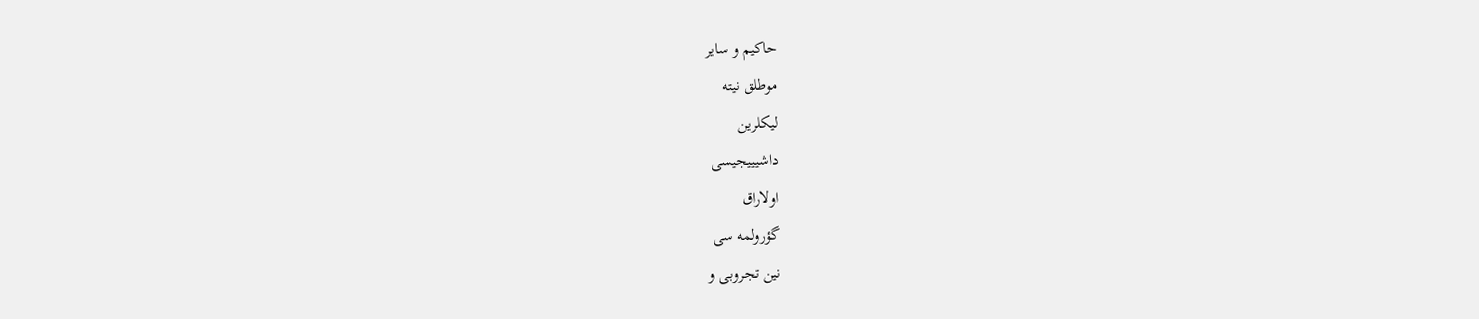حاکیم و سایر
موطلق نیته
لیکلرین
داشیییجیسی
اولاراق
گؤرولمه سی
نین تجروبی و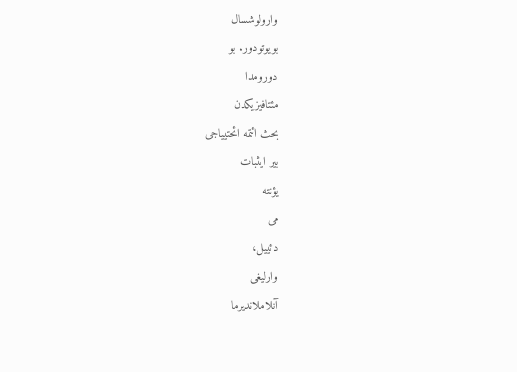وارولوشسال
بویوتودور. بو
دورومدا
مئتافیزیکدن
بحث ائتمه ائحتییاجی
بیر ایثبات
یؤنته
می
دئییل،
وارلیغی
آنلاملاندیرما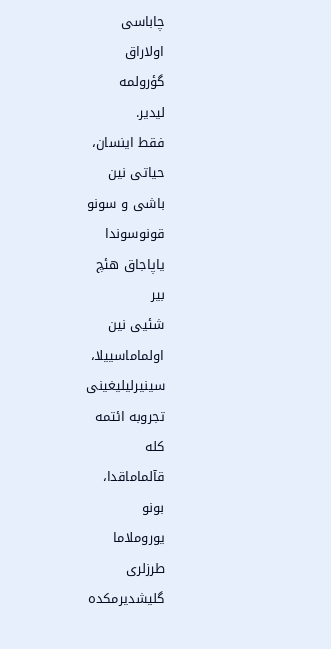چاباسی
اولاراق
گؤرولمه
لیدیر.
فقط اینسان،
حیاتی نین
باشی و سونو
قونوسوندا
یاپاجاق هئچ
بیر
شئیی نین
اولماماسییلا،
سینیرلیلیغینی
تجروبه ائتمه
کله
قآلماماقدا،
بونو
یوروملاما
طرزلری
گلیشدیرمکده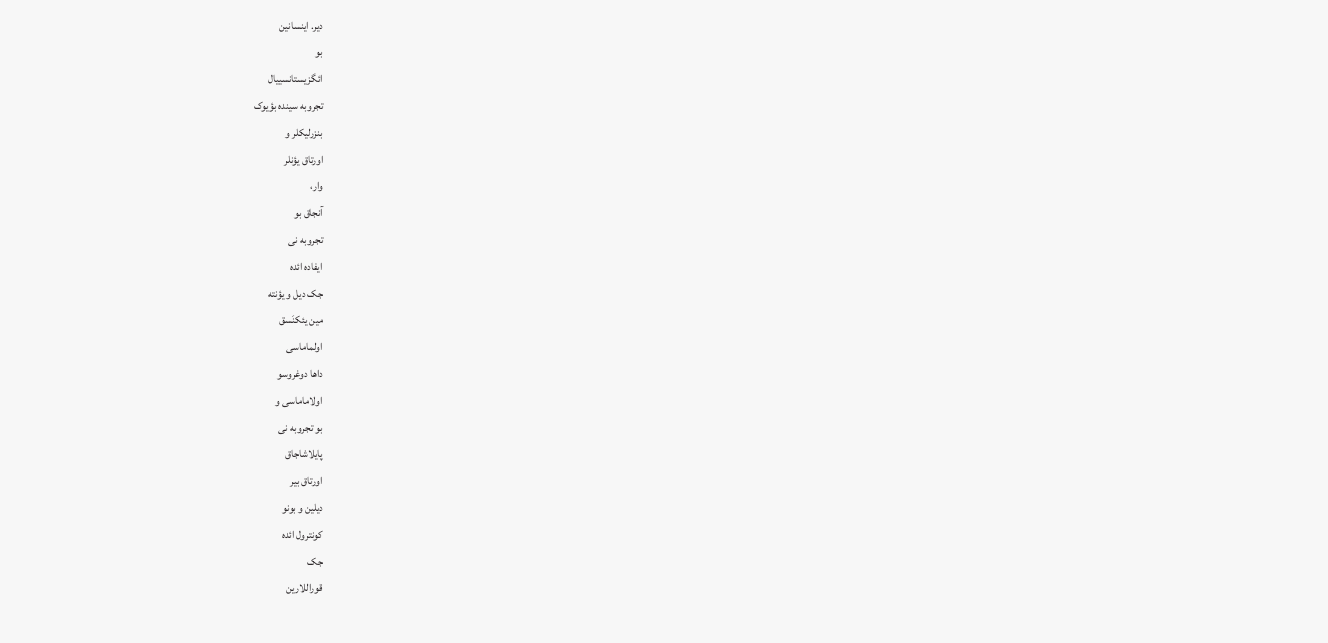دیر. اینسانین
بو
ائگزیستانسییال
تجروبه سینده بؤیوک
بنزرلیکلر و
اورتاق یؤنلر
وار،
آنجاق بو
تجروبه نی
ایفاده ائده
جک دیل و یؤنته
مین یئکنَسق
اولماماسی
داها دوغروسو
اولاماماسی و
بو تجروبه نی
پایلاشاجاق
اورتاق بیر
دیلین و بونو
کونترول ائده
جک
قوراللارین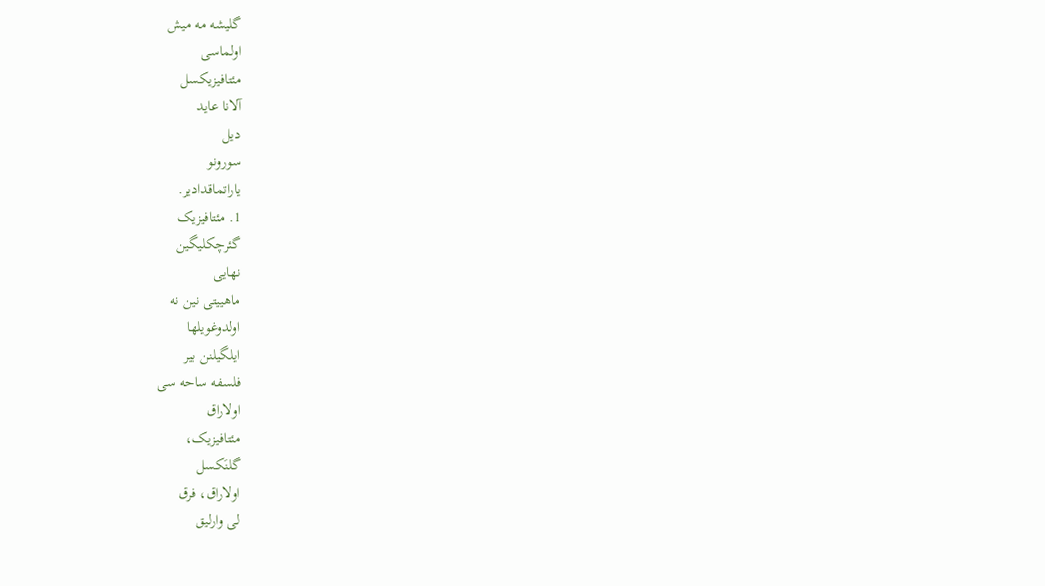گلیشه مه میش
اولماسی
مئتافیزیکسل
آلانا عاید
دیل
سورونو
یاراتماقدادیر.
1. مئتافیزیک
گئرچکلیگین
نهایی
ماهییتی نین نه
اولدوغویلها
ایلگیلنن بیر
فلسفه ساحه سی
اولاراق
مئتافیزیک،
گلنَکسل
اولاراق، فرق
لی وارلیق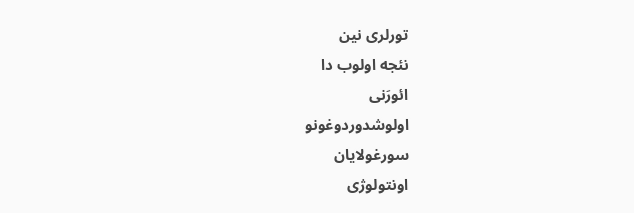تورلری نین
نئجه اولوب دا
ائورَنی
اولوشدوردوغونو
سورغولایان
اونتولوژی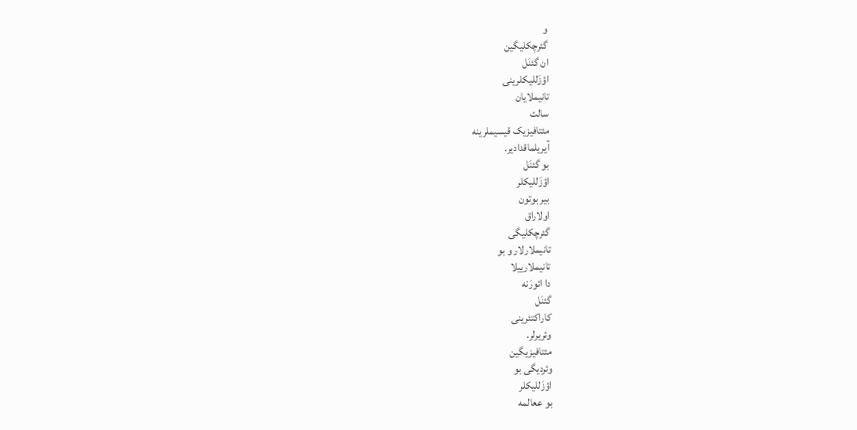و
گئرچکلیگین
ان گئنَل
اؤزَللیکلرینی
تانیملایان
سالت
مئتافیزیک قیسیملرینه
آیریلماقدادیر.
بو گئنَل
اؤزَللیکلر
بیر بوتون
اولاراق
گئرچکلیگی
تانیملارلار و بو
تانیملارییلا
دا ائورَنه
گئنَل
کاراکتئرینی
وئریرلر.
مئتافیزیگین
وئردیگی بو
اؤزَللیکلر
بو ععالمه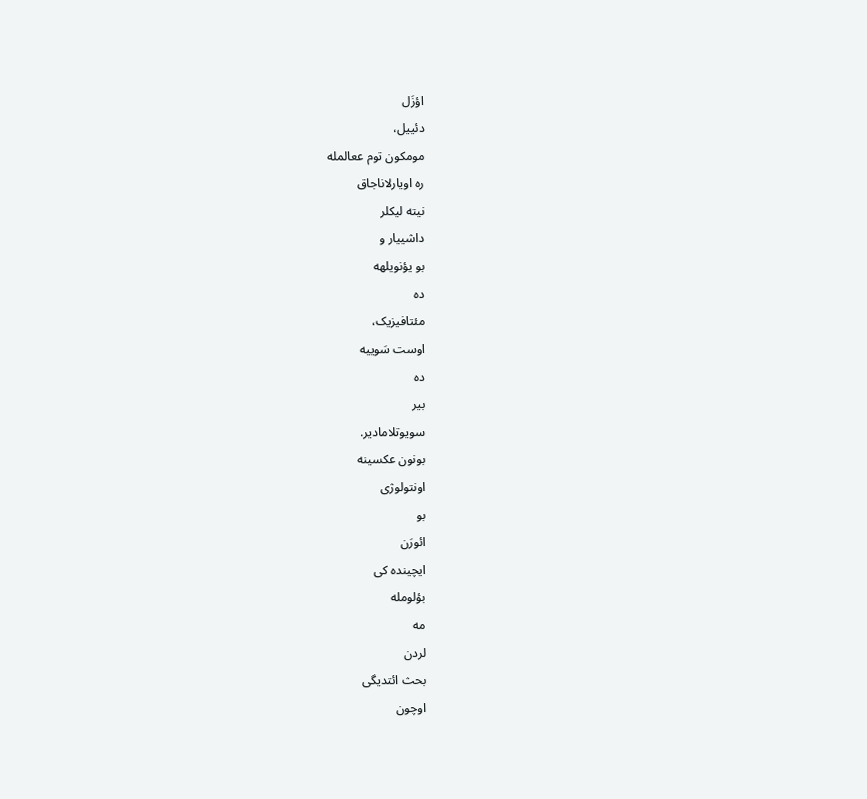اؤزَل
دئییل،
مومکون توم ععالمله
ره اویارلاناجاق
نیته لیکلر
داشییار و
بو یؤنویلهه
ده
مئتافیزیک،
اوست سَوییه
ده
بیر
سویوتلامادیر.
بونون عکسینه
اونتولوژی
بو
ائورَن
ایچینده کی
بؤلومله
مه
لردن
بحث ائتدیگی
اوچون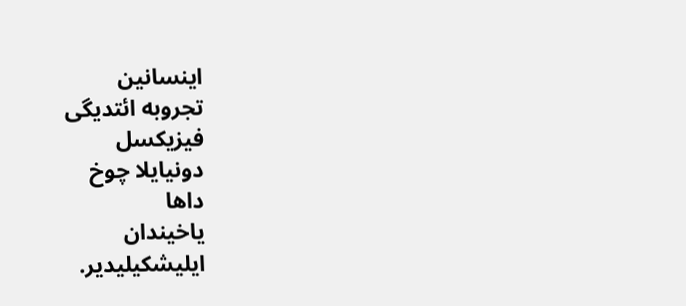اینسانین
تجروبه ائتدیگی
فیزیکسل
دونیایلا چوخ
داها
یاخیندان
ایلیشکیلیدیر.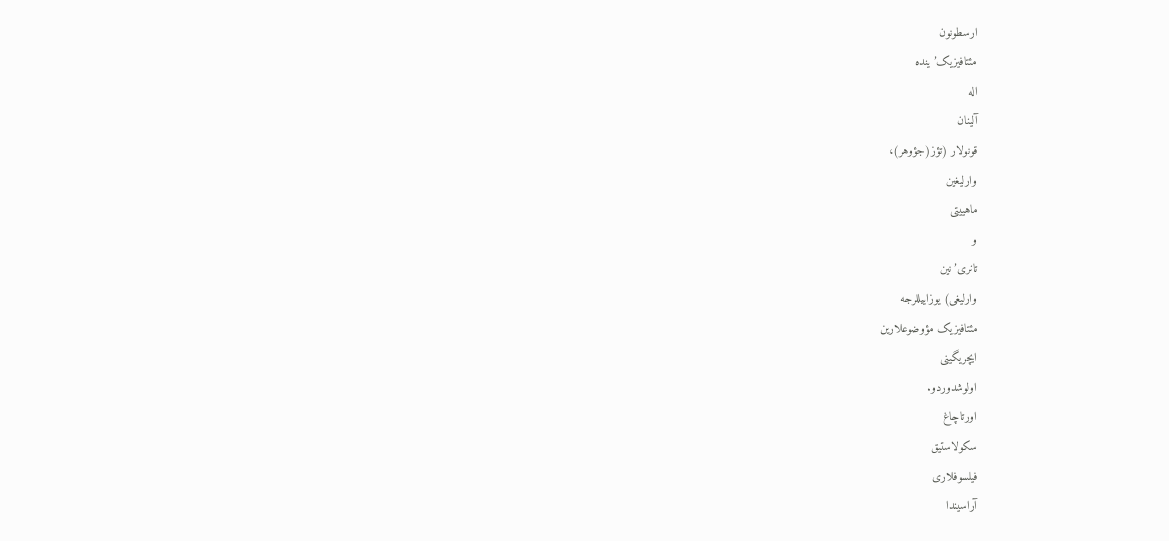ارسطونون
مئتافیزیک’ینده
اله
آلینان
قونولار (تؤز(جؤوهر)،
وارلیغین
ماهییتی
و
تانری’نین
وارلیغی) یوزاییللرجه
مئتافیزیک مؤوضوعلارین
ایچریگینی
اولوشدوردو.
اورتاچاغ
سکولاستیق
فیلسوفلاری
آراسیندا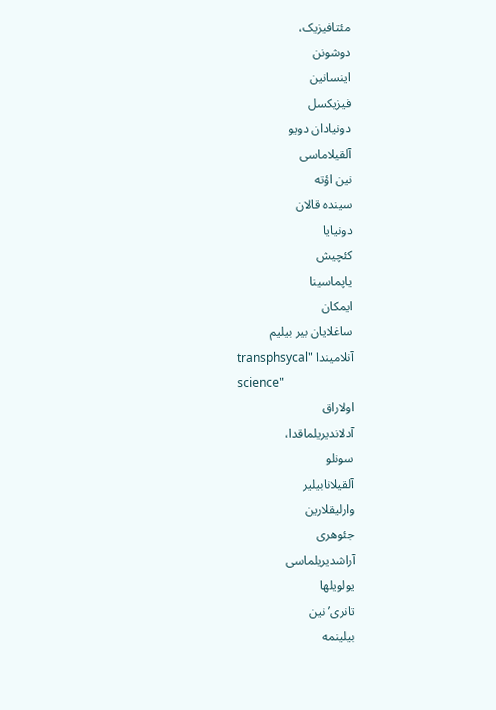مئتافیزیک،
دوشونن
اینسانین
فیزیکسل
دونیادان دویو
آلقیلاماسی
نین اؤته
سینده قالان
دونیایا
کئچیش
یاپماسینا
ایمکان
ساغلایان بیر بیلیم
آنلامیندا "transphsycal
science"
اولاراق
آدلاندیریلماقدا،
سونلو
آلقیلانابیلیر
وارلیقلارین
جئوهری
آراشدیریلماسی
یولویلها
تانری’نین
بیلینمه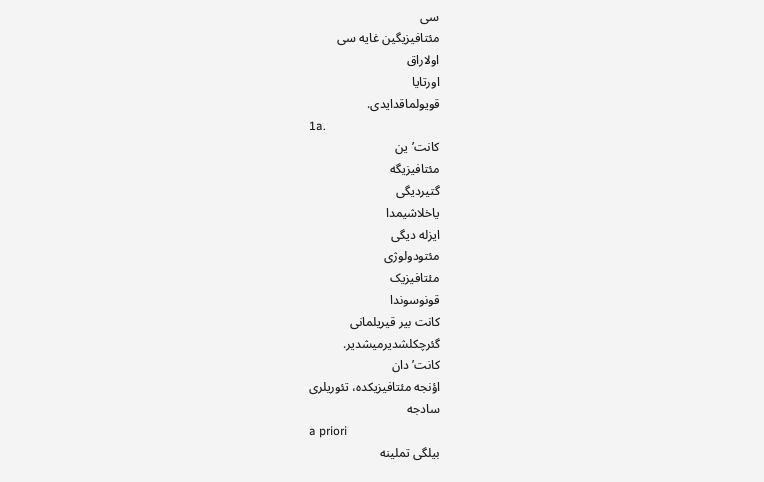سی
مئتافیزیگین غایه سی
اولاراق
اورتایا
قویولماقدایدی.
1a.
کانت’ین
مئتافیزیگه
گتیردیگی
یاخلاشیمدا
ایزله دیگی
مئتودولوژی
مئتافیزیک
قونوسوندا
کانت بیر قیریلمانی
گئرچکلشدیرمیشدیر.
کانت’دان
اؤنجه مئتافیزیکده، تئوریلری
سادجه
a priori
بیلگی تملینه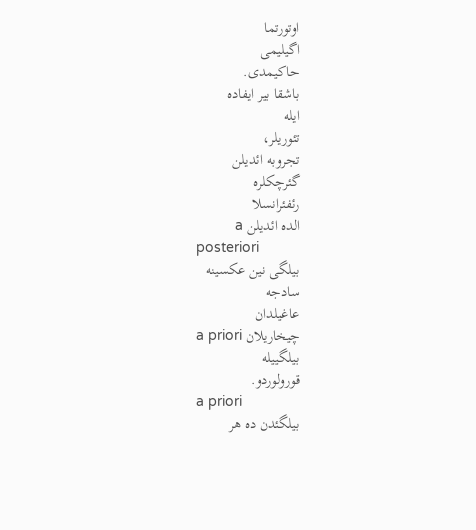اوتورتما
اگیلیمی
حاکیمدی.
باشقا بیر ایفاده
ایله
تئوریلر،
تجروبه ائدیلن
گئرچکلره
رئفئرانسلا
الده ائدیلن a
posteriori
بیلگی نین عکسینه
سادجه
عاغیلدان
چیخاریلان a priori
بیلگییله
قورولوردو.
a priori
بیلگئدن ده هر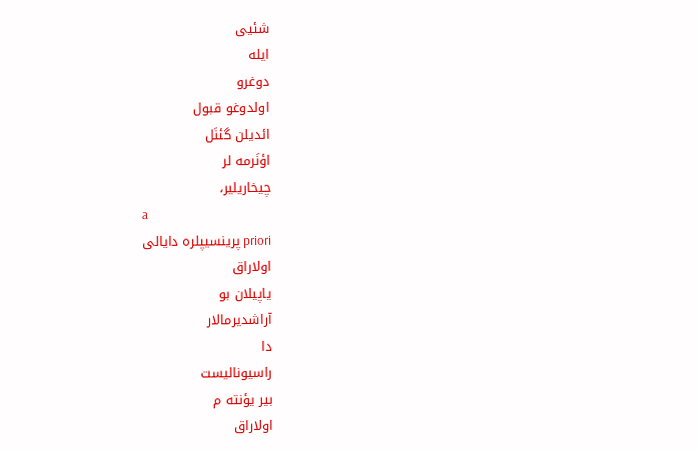شئیی
ایله
دوغرو
اولدوغو قبول
ائدیلن گئنَل
اؤنَرمه لر
چیخاریلیر،
a
priori پرینسیپلره دایالی
اولاراق
یاپیلان بو
آراشدیرمالار
دا
راسیونالیست
بیر یؤنته م
اولاراق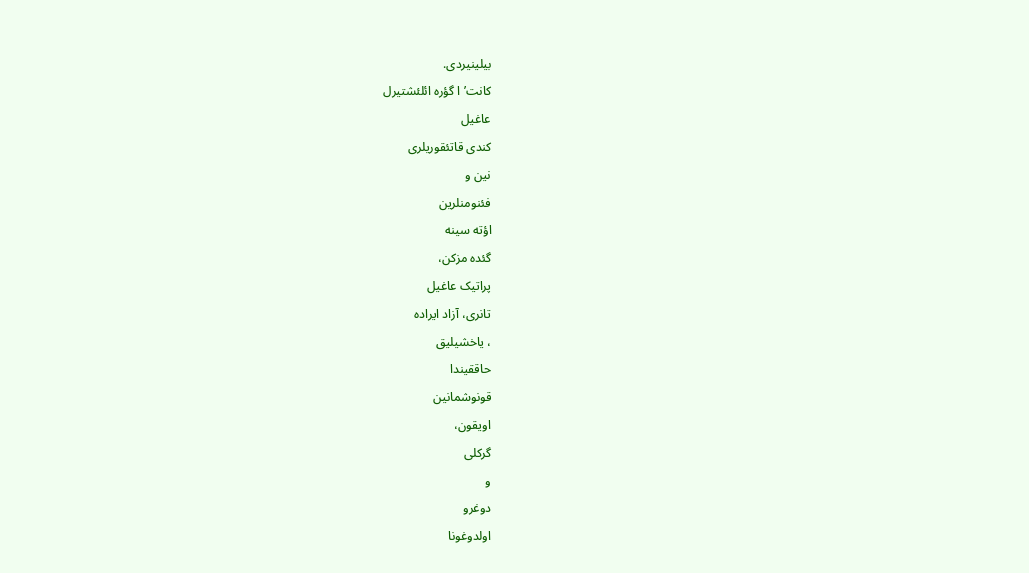بیلینیردی.
کانت’ا گؤره ائلئشتیرل
عاغیل
کندی قاتئقوریلری
نین و
فئنومنلرین
اؤته سینه
گئده مزکن،
پراتیک عاغیل
تانری، آزاد ایراده
، یاخشیلیق
حاققیندا
قونوشمانین
اویقون،
گرکلی
و
دوغرو
اولدوغونا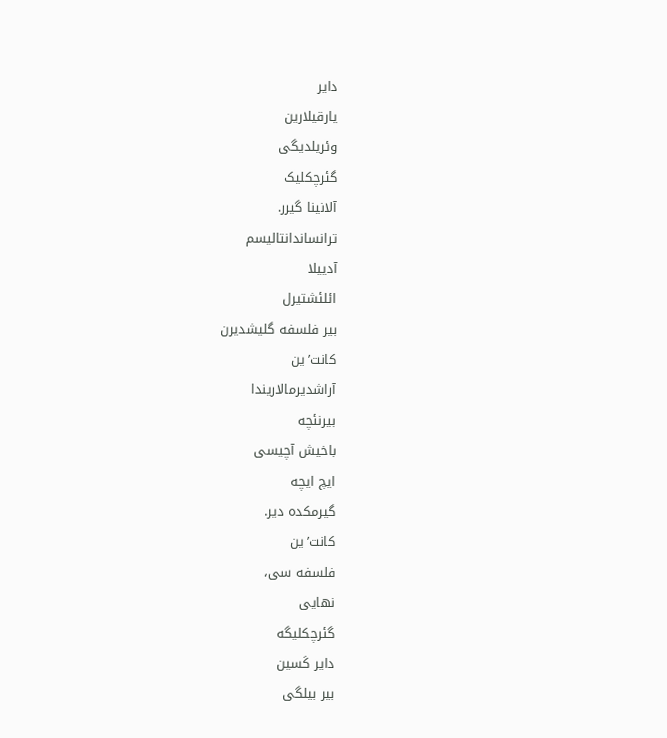دایر
یارقیلارین
وئریلدیگی
گئرچکلیک
آلانینا گیرر.
ترانساندانتالیسم
آدییلا
ائلئشتیرل
بیر فلسفه گلیشدیرن
کانت’ین
آراشدیرمالاریندا
بیرنئچه
باخیش آچیسی
ایچ ایچه
گیرمکده دیر.
کانت’ین
فلسفه سی،
نهایی
گئرچکلیگه
دایر کَسین
بیر بیلگی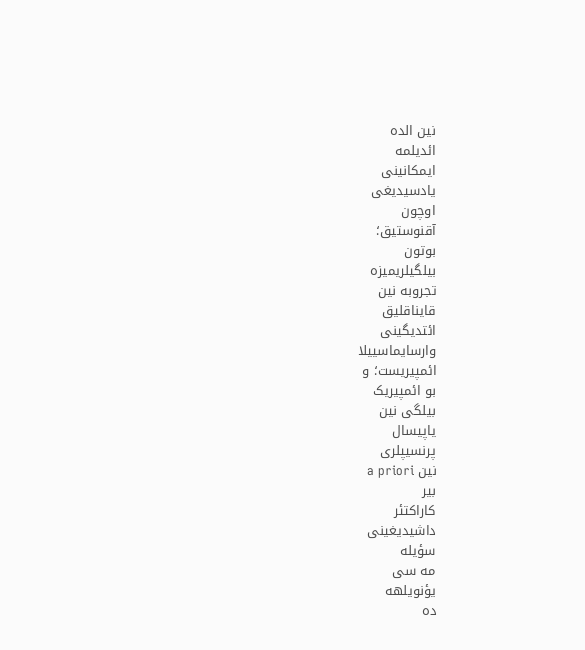نین الده
ائدیلمه
ایمکانینی
یادسیدیغی
اوچون
آقنوستیق؛
بوتون
بیلگیلریمیزه
تجروبه نین
قایناقلیق
ائتدیگینی
وارسایماسییلا
ائمپیریست؛ و
بو ائمپیریک
بیلگی نین
یاپیسال
پرنسیپلری
نین a priori
بیر
کاراکتئر
داشیدیغینی
سؤیله
مه سی
یؤنویلهه
ده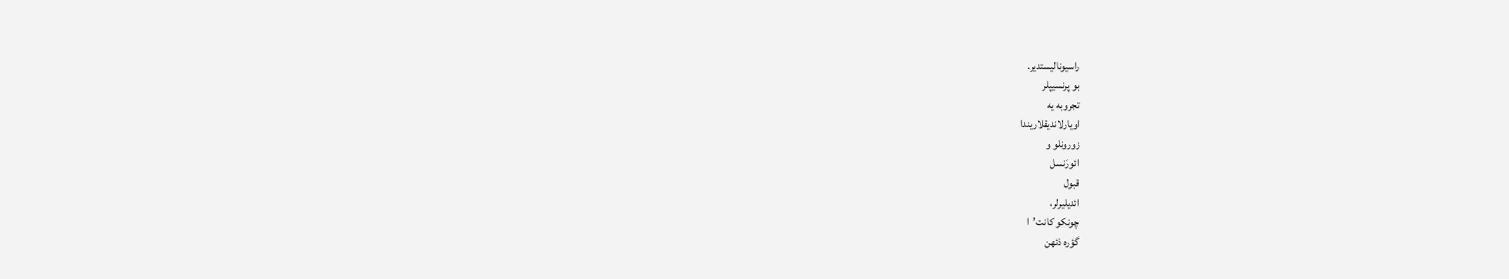راسیونالیستدیر.
بو پرنسیپلر
تجروبه یه
اویارلاندیقلاریندا
زورونلو و
ائورَنسل
قبول
ائدیلیرلر،
چونکو کانت’ا
گؤره ذئهن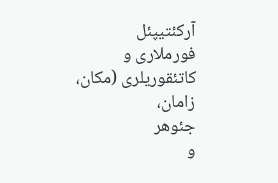آرکئتیپئل
فورملاری و
کاتئقوریلری (مکان،
زامان،
جئوهر
و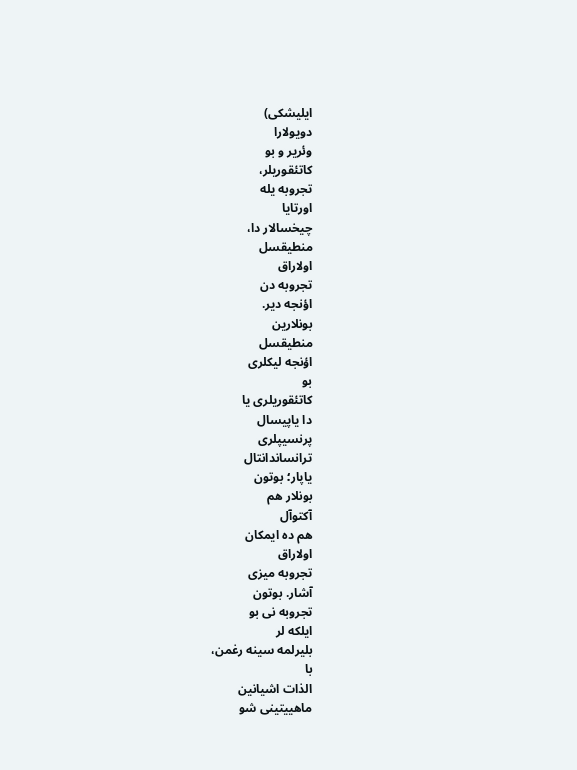ایلیشکی)
دویولارا
وئریر و بو
کاتئقوریلر،
تجروبه یله
اورتایا
چیخسالار دا،
منطیقسل
اولاراق
تجروبه دن
اؤنجه دیر.
بونلارین
منطیقسل
اؤنجه لیکلری
بو
کاتئقوریلری یا
دا یاپیسال
پرنسیپلری
ترانساندانتال
یاپار؛ بوتون
بونلار هم
آکتوآل
هم ده ایمکان
اولاراق
تجروبه میزی
آشار. بوتون
تجروبه نی بو
ایلکه لر
بلیرلمه سینه رغمن،
با
الذات اشیانین
ماهییتینی شو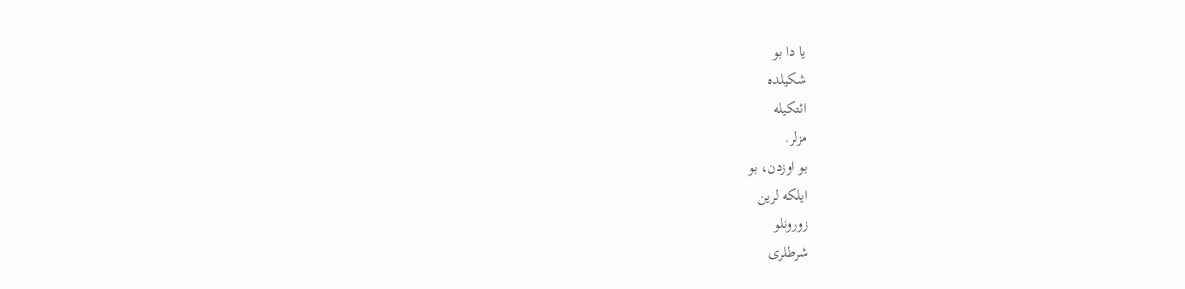یا دا بو
شکیلده
ائتکیله
مزلر.
بو اوزدن، بو
ایلکه لرین
زورونلو
شرطلری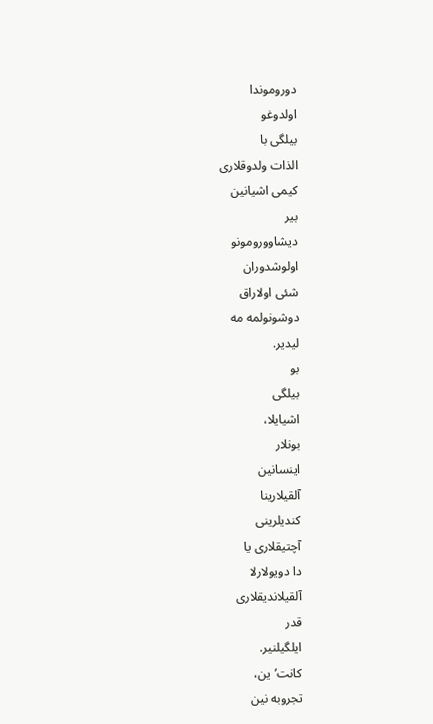دوروموندا
اولدوغو
بیلگی با
الذات ولدوقلاری
کیمی اشیانین
بیر
دیشاوورومونو
اولوشدوران
شئی اولاراق
دوشونولمه مه
لیدیر.
بو
بیلگی
اشیایلا،
بونلار
اینسانین
آلقیلارینا
کندیلرینی
آچتیقلاری یا
دا دویولارلا
آلقیلاندیقلاری
قدر
ایلگیلنیر.
کانت’ین،
تجروبه نین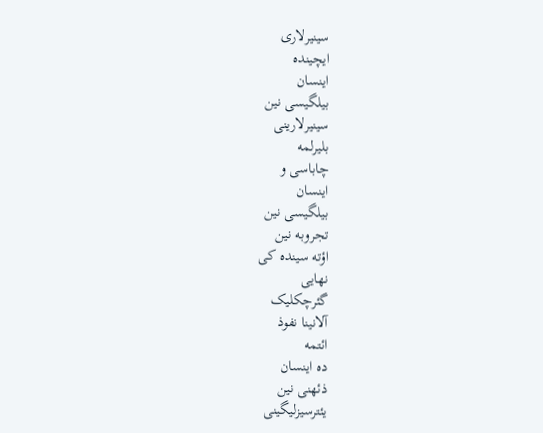سینیرلاری
ایچینده
اینسان
بیلگیسی نین
سینیرلارینی
بلیرلمه
چاباسی و
اینسان
بیلگیسی نین
تجروبه نین
اؤته سینده کی
نهایی
گئرچکلیک
آلانینا نفوذ
ائتمه
ده اینسان
ذئهنی نین
یئترسیزلیگینی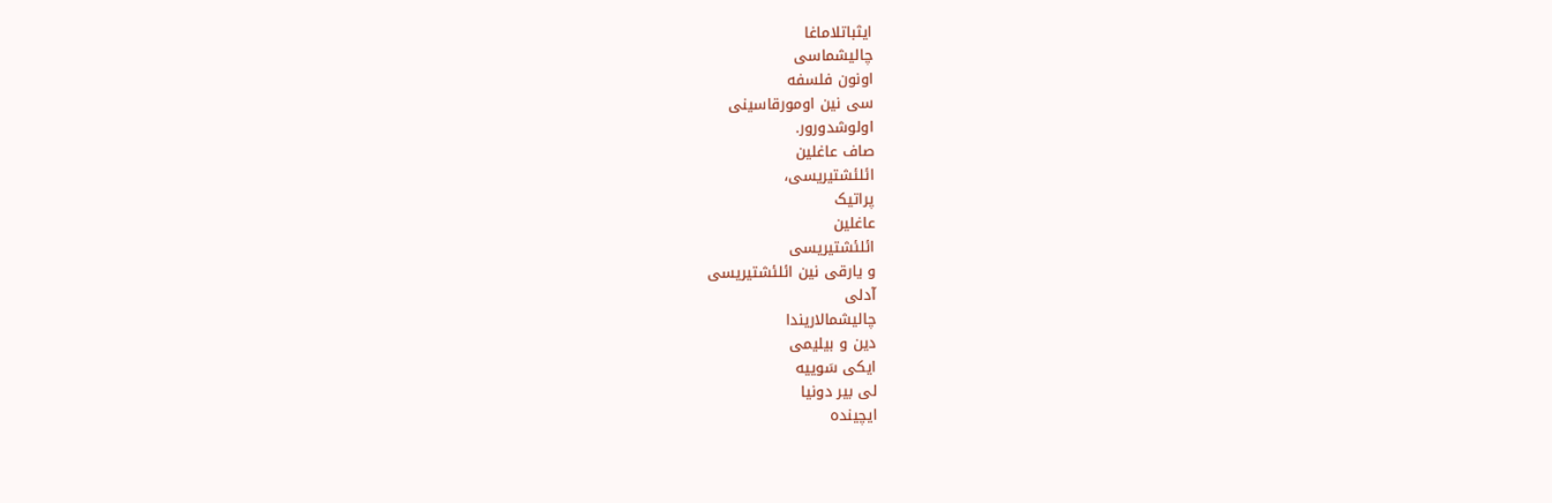ایثباتلاماغا
چالیشماسی
اونون فلسفه
سی نین اومورقاسینی
اولوشدورور.
صاف عاغلین
ائلئشتیریسی،
پراتیک
عاغلین
ائلئشتیریسی
و یارقی نین ائلئشتیریسی
آدلی
چالیشمالاریندا
دین و بیلیمی
ایکی سَوییه
لی بیر دونیا
ایچینده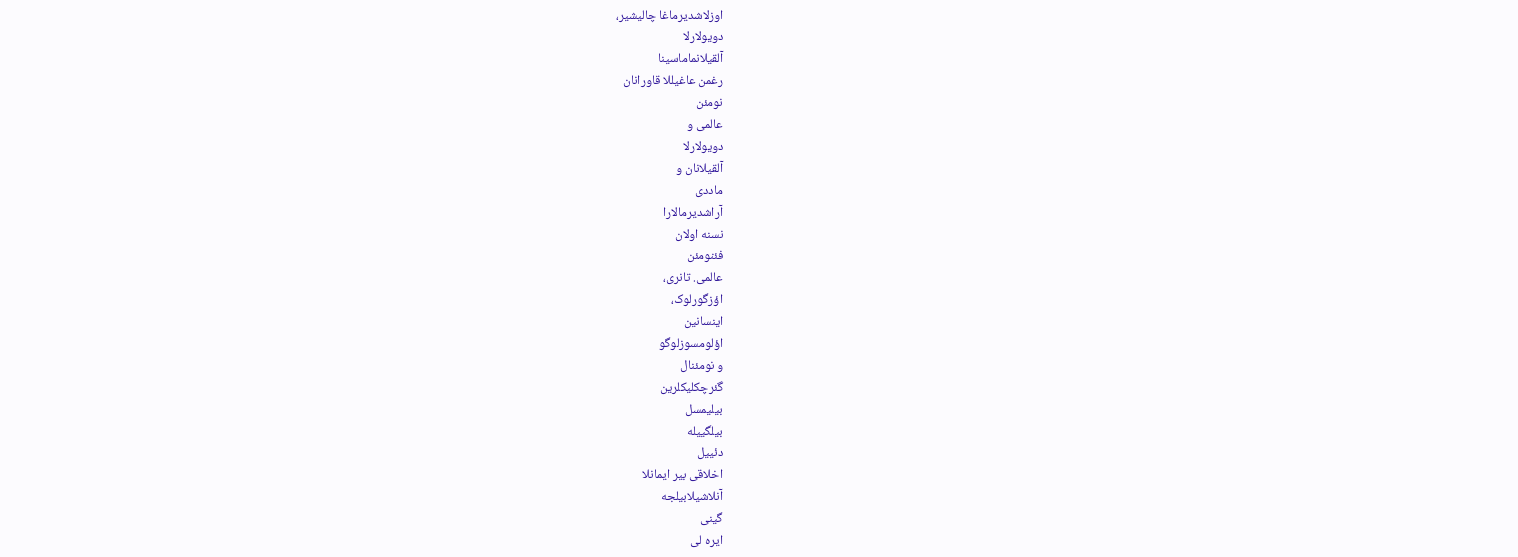اوزلاشدیرماغا چالیشیر،
دویولارلا
آلقیلانماماسینا
رغمن عاغیللا قاورانان
نومئن
عالمی و
دویولارلا
آلقیلانان و
ماددی
آراشدیرمالارا
نسنه اولان
فئنومئن
عالمی. تانری،
اؤزگورلوک،
اینسانین
اؤلومسوزلوگو
و نومئنال
گئرچکلیکلرین
بیلیمسل
بیلگییله
دئییل
اخلاقی بیر ایمانلا
آنلاشیلابیلجه
گینی
ایره لی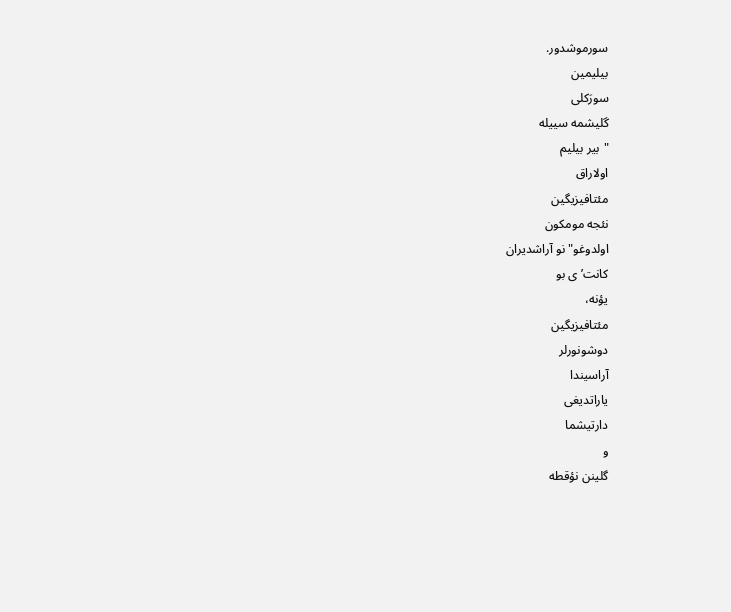سورموشدور.
بیلیمین
سورَکلی
گلیشمه سییله
"بیر بیلیم
اولاراق
مئتافیزیگین
نئجه مومکون
اولدوغو"نو آراشدیران
کانت’ی بو
یؤنه،
مئتافیزیگین
دوشونورلر
آراسیندا
یاراتدیغی
دارتیشما
و
گلینن نؤقطه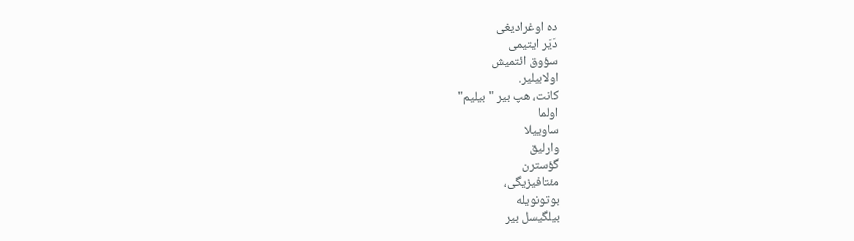ده اوغرادیغی
دَیَر ایتیمی
سؤوق ائتمیش
اولابیلیر.
کانت، هپ بیر "بیلیم"
اولما
ساوییلا
وارلیق
گؤسترن
مئتافیزیگی،
بوتونویله
بیلگیسل بیر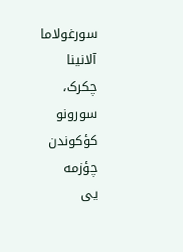سورغولاما
آلانینا
چکرک،
سورونو
کؤکوندن چؤزمه
یی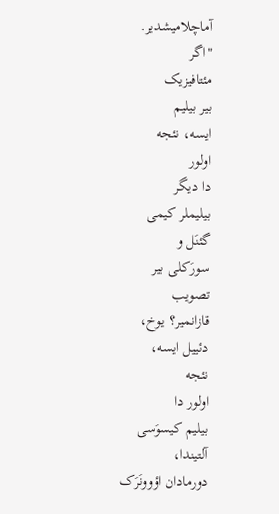آماچلامیشدیر.
"اگر
مئتافیزیک
بیر بیلیم
ایسه، نئجه
اولور
دا دیگر
بیلیملر کیمی
گئنَل و
سورَکلی بیر
تصویب
قازانمیر؟ یوخ،
دئییل ایسه،
نئجه
اولور دا
بیلیم کیسوَسی
آلتیندا،
دورمادان اؤوونَرَک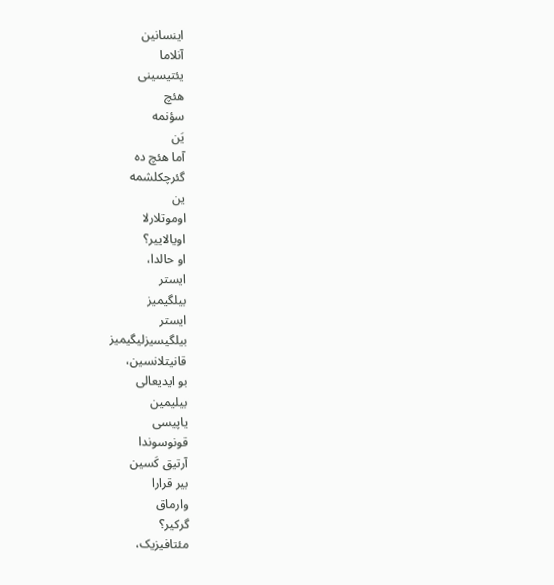اینسانین
آنلاما
یئتیسینی
هئچ
سؤنمه
یَن
آما هئچ ده
گئرچکلشمه
ین
اوموتلارلا
اویالاییر؟
او حالدا،
ایستر
بیلگیمیز
ایستر
بیلگیسیزلیگیمیز
قانیتلانسین،
بو ایدیعالی
بیلیمین
یاپیسی
قونوسوندا
آرتیق کَسین
بیر قرارا
وارماق
گرکیر؟
مئتافیزیک،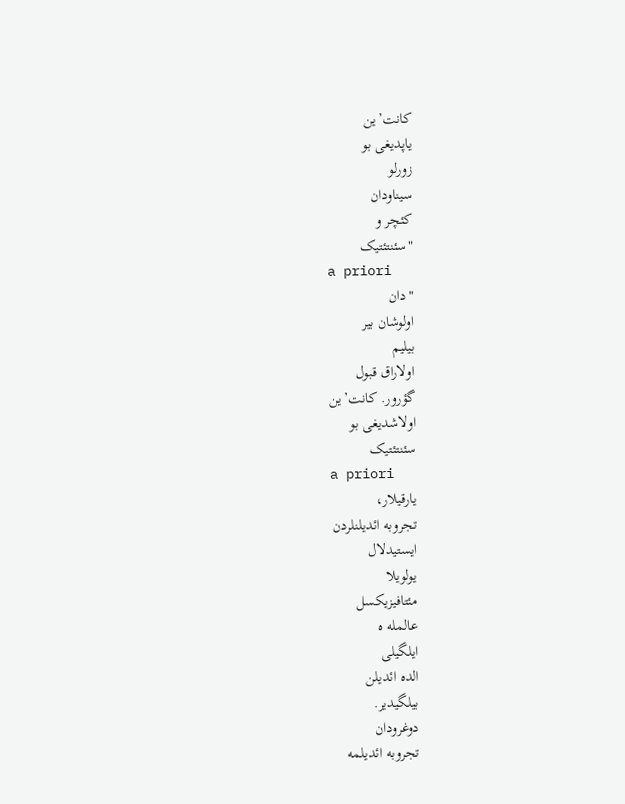کانت’ین
یاپدیغی بو
زورلو
سیناودان
کئچر و
"سئنتئتیک
a priori
"دان
اولوشان بیر
بیلیم
اولاراق قبول
گؤرور. کانت’ین
اولاشدیغی بو
سئنتئتیک
a priori
یارقیلار،
تجروبه ائدیلنلردن
ایستیدلال
یولویلا
مئتافیزیکسل
عالمله ه
ایلگیلی
الده ائدیلن
بیلگیدیر.
دوغرودان
تجروبه ائدیلمه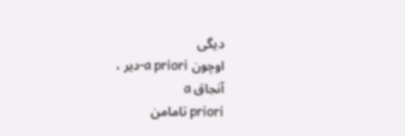دیگی
اوچون a priori-دیر ،
آنجاق a
priori تامامن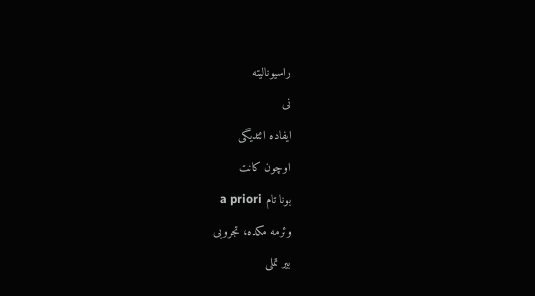راسیونالیته
نی
ایفاده ائتدیگی
اوچون کانت
بونا تام a priori
وئرمه مکده، تجروبی
بیر تملی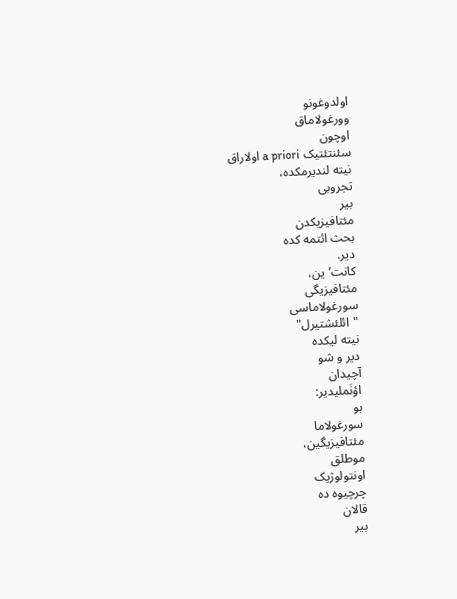اولدوغونو
وورغولاماق
اوچون
سئنتئتیک a priori اولاراق
نیته لندیرمکده،
تجروبی
بیر
مئتافیزیکدن
بحث ائتمه کده
دیر.
کانت’ین،
مئتافیزیگی
سورغولاماسی
"ائلئشتیرل"
نیته لیکده
دیر و شو
آچیدان
اؤنَملیدیر:
بو
سورغولاما
مئتافیزیگین،
موطلق
اونتولوژیک
چرچیوه ده
قالان
بیر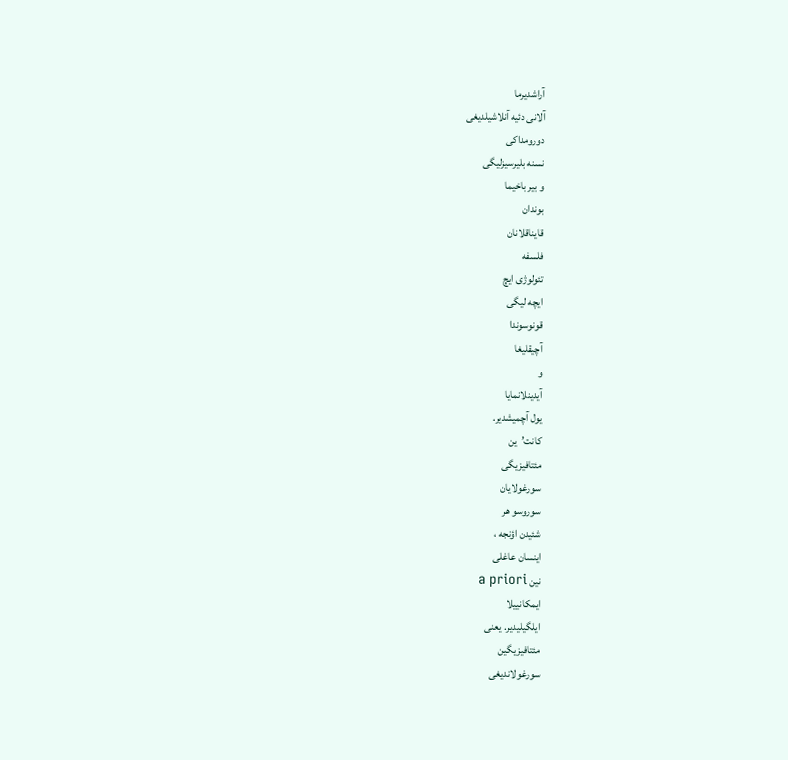آراشدیرما
آلانی دئیه آنلاشیلدیغی
دورومداکی
نسنه بلیرسیزلیگی
و بیر باخیما
بوندان
قایناقلانان
فلسفه
تئولوژی ایچ
ایچه لیگی
قونوسوندا
آچیقلیغا
و
آیدینلانمایا
یول آچمیشدیر.
کانت’ین
مئتافیزیگی
سورغولایان
سوروسو هر
شئیدن اؤنجه ،
اینسان عاغلی
نین a priori
ایمکانییلا
ایلگیلیدیر. یعنی
مئتافیزیگین
سورغولاندیغی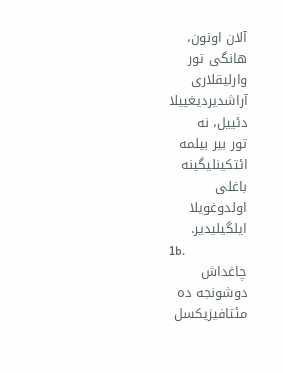آلان اونون،
هانگی تور
وارلیقلاری
آراشدیردیغییلا
دئییل، نه
تور بیر بیلمه
ائتکینلیگینه
باغلی
اولدوغویلا
ایلگیلیدیر.
1b.
چاغداش
دوشونجه ده
مئتافیزیکسل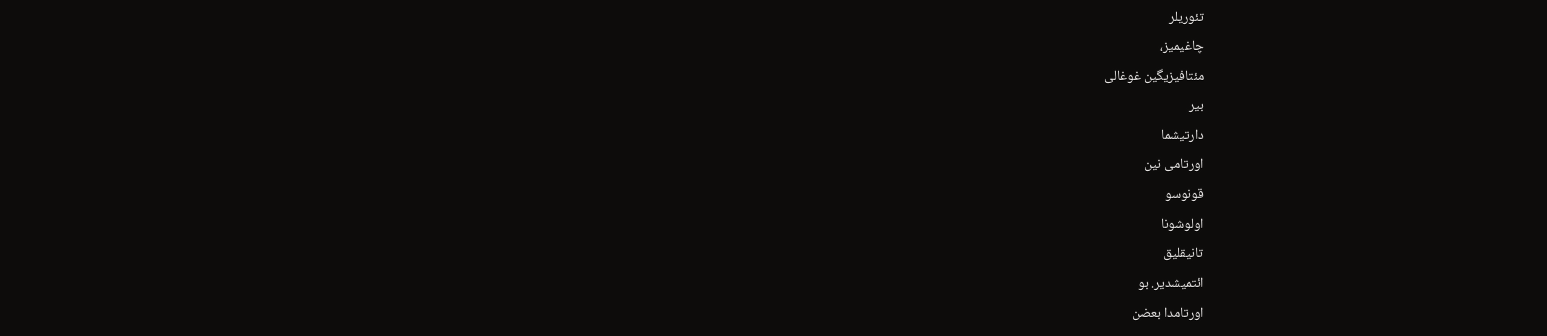تئوریلر
چاغیمیز،
مئتافیزیگین غوغالی
بیر
دارتیشما
اورتامی نین
قونوسو
اولوشونا
تانیقلیق
ائتمیشدیر. بو
اورتامدا بعضن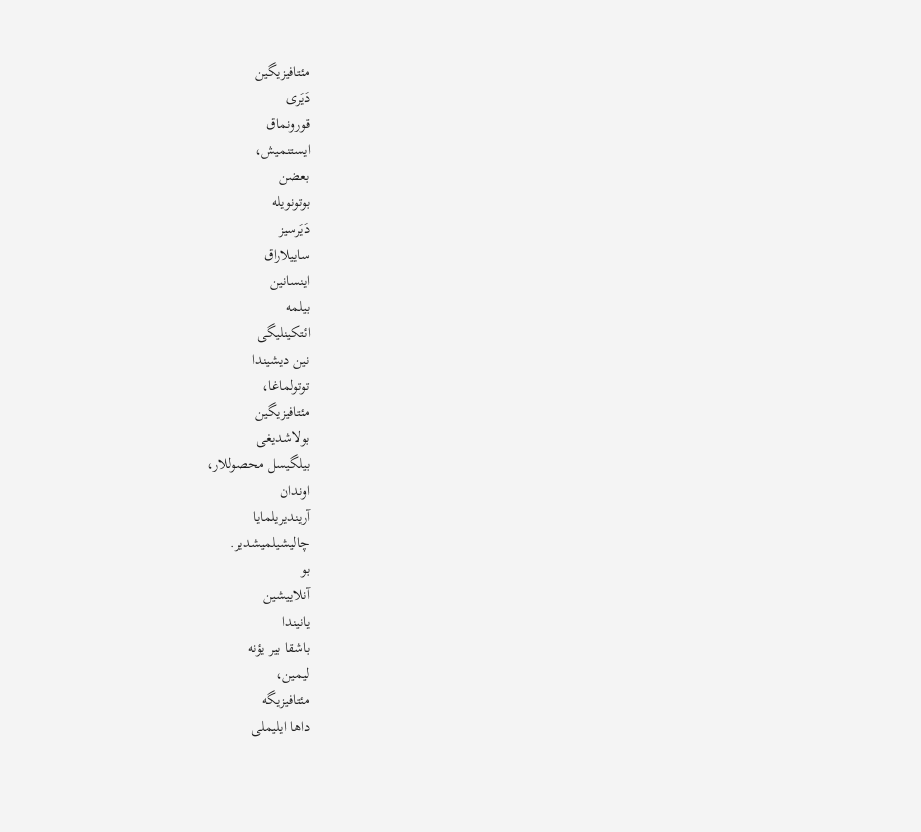مئتافیزیگین
دَیَری
قورونماق
ایستنمیش،
بعضن
بوتونویله
دَیَرسیز
ساییلاراق
اینسانین
بیلمه
ائتکینلیگی
نین دیشیندا
توتولماغا،
مئتافیزیگین
بولاشدیغی
بیلگیسل محصوللار،
اوندان
آریندیریلمایا
چالیشیلمیشدیر.
بو
آنلاییشین
یانیندا
باشقا بیر یؤنه
لیمین،
مئتافیزیگه
داها ایلیملی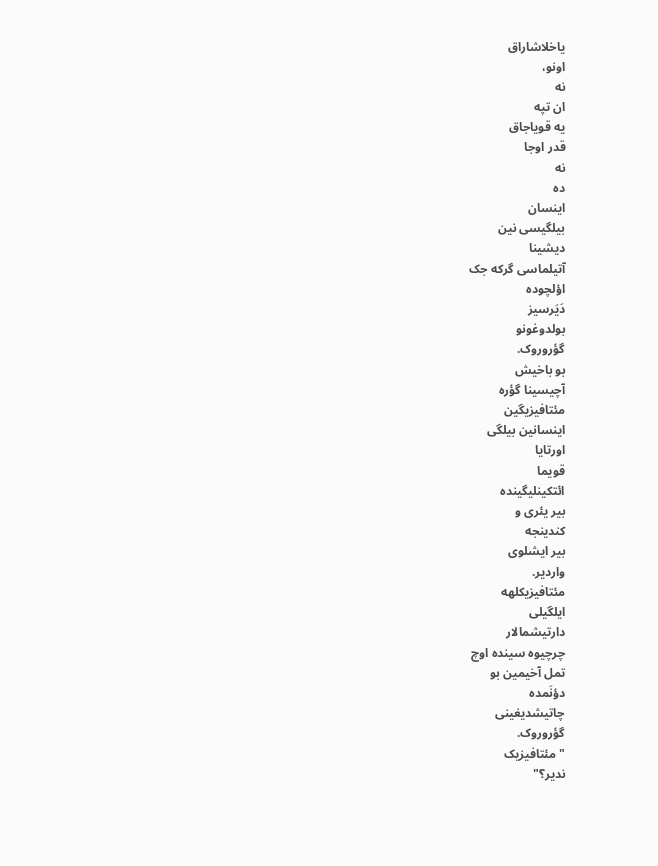یاخلاشاراق
اونو،
نه
ان تپه
یه قویاجاق
قدر اوجا
نه
ده
اینسان
بیلگیسی نین
دیشینا
آتیلماسی گرکه جک
اؤلچوده
دَیَرسیز
بولدوغونو
گؤروروک.
بو باخیش
آچیسینا گؤره
مئتافیزیگین
اینسانین بیلگی
اورتایا
قویما
ائتکینلیگینده
بیر یئری و
کندینجه
بیر ایشلوی
واردیر.
مئتافیزیکلهه
ایلگیلی
دارتیشمالار
چرچیوه سینده اوچ
تمل آخیمین بو
دؤنَمده
چاتیشدیغینی
گؤروروک.
"مئتافیزیک
ندیر؟"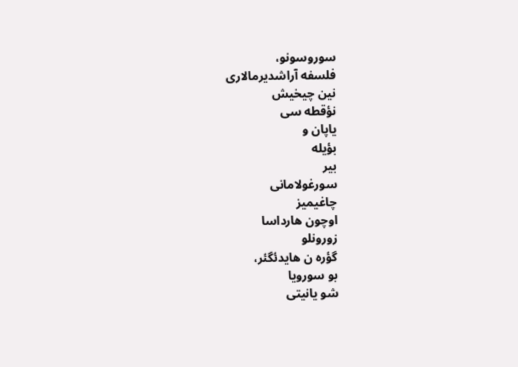سوروسونو،
فلسفه آراشدیرمالاری
نین چیخیش
نؤقطه سی
یاپان و
بؤیله
بیر
سورغولامانی
چاغیمیز
اوچون هارداسا
زورونلو
گؤره ن هایدئگئر،
بو سورویا
شو یانیتی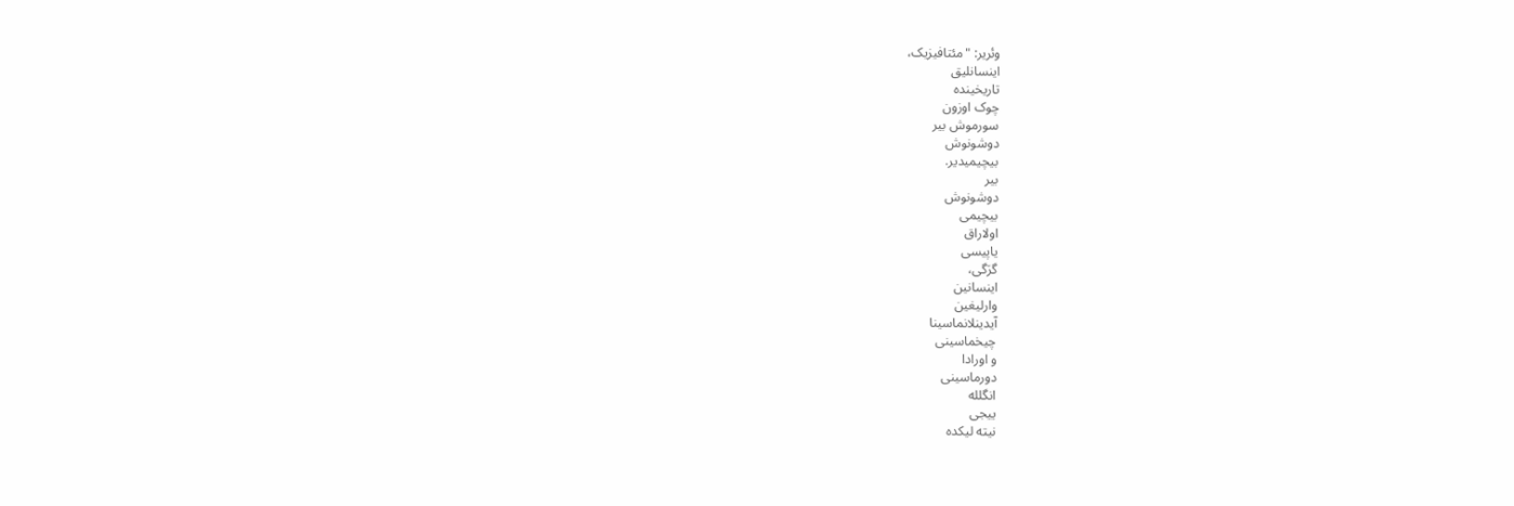وئریر: "مئتافیزیک،
اینسانلیق
تاریخینده
چوک اوزون
سورموش بیر
دوشونوش
بیچیمیدیر.
بیر
دوشونوش
بیچیمی
اولاراق
یاپیسی
گرَگی،
اینسانین
وارلیغین
آیدینلانماسینا
چیخماسینی
و اورادا
دورماسینی
انگلله
ییجی
نیته لیکده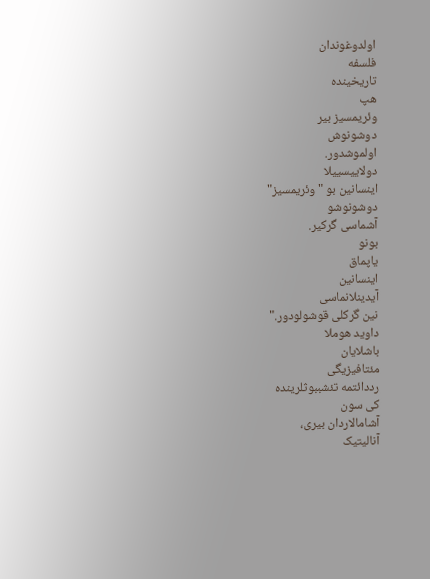اولدوغوندان
فلسفه
تاریخینده
هپ
وئریمسیز بیر
دوشونوش
اولموشدور.
دولاییسییلا
اینسانین بو "وئریمسیز"
دوشونوشو
آشماسی گرکیر.
بونو
یاپماق
اینسانین
آیدینلانماسی
نین گرکلی قوشولودور."
داوید هوملا
باشلایان
مئتافیزیگی
رددائتمه تئشببوثلرینده
کی سون
آشامالاردان بیری،
آنالیتیک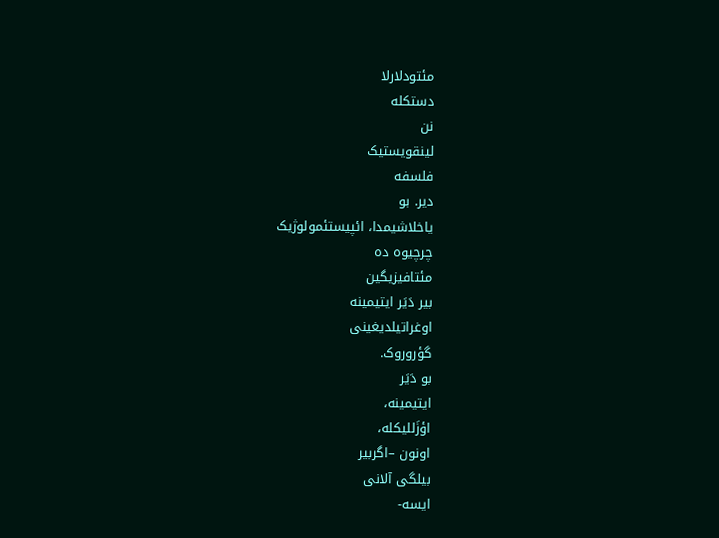مئتودلارلا
دستکله
نن
لینقویستیک
فلسفه
دیر. بو
یاخلاشیمدا، ائپیستئمولوژیک
چرچیوه ده
مئتافیزیگین
بیر دَیَر ایتیمینه
اوغراتیلدیغینی
گؤروروک.
بو دَیَر
ایتیمینه،
اؤزَللیکله،
اونون –اگربیر
بیلگی آلانی
ایسه-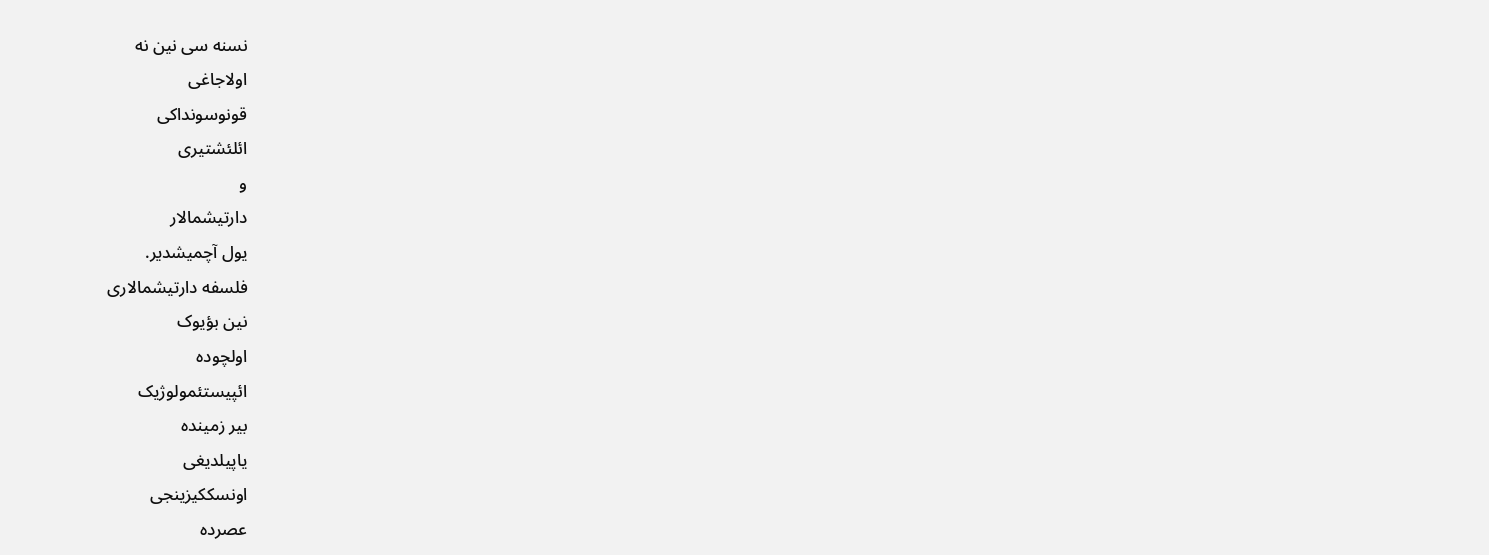نسنه سی نین نه
اولاجاغی
قونوسونداکی
ائلئشتیری
و
دارتیشمالار
یول آچمیشدیر.
فلسفه دارتیشمالاری
نین بؤیوک
اولچوده
ائپیستئمولوژیک
بیر زمینده
یاپیلدیغی
اونسککیزینجی
عصرده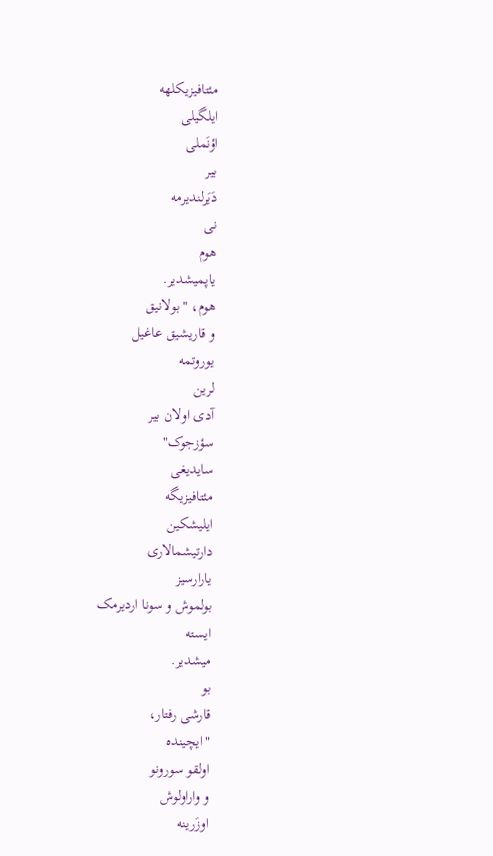مئتافیزیکلهه
ایلگیلی
اؤنَملی
بیر
دَیَرلندیرمه
نی
هوم
یاپمیشدیر.
هوم، "بولانیق
و قاریشیق عاغیل
یوروتمه
لرین
آدی اولان بیر
سؤزجوک"
سایدیغی
مئتافیزیگه
ایلیشکین
دارتیشمالاری
یارارسیز
بولموش و سونا اردیرمک
ایسته
میشدیر.
بو
قارشی رفتار،
"ایچینده
اولقو سورونو
و واراولوش
اوزَرینه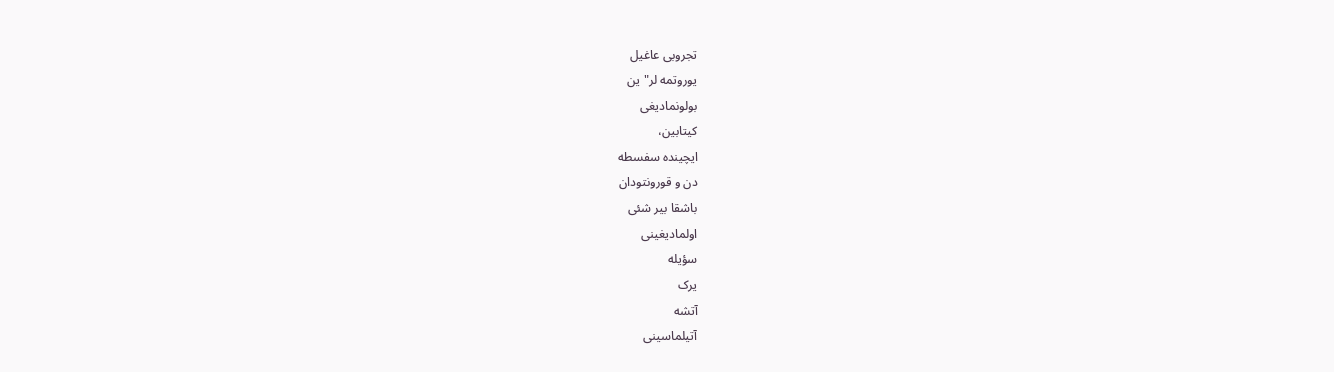تجروبی عاغیل
یوروتمه لر"ین
بولونمادیغی
کیتابین،
ایچینده سفسطه
دن و قورونتودان
باشقا بیر شئی
اولمادیغینی
سؤیله
یرک
آتشه
آتیلماسینی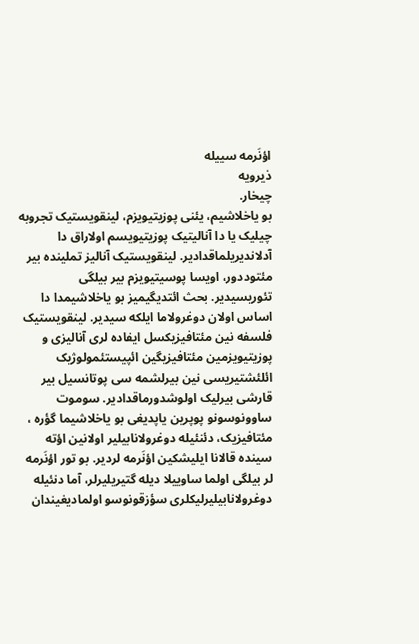اؤنَرمه سییله
ذیرویه
چیخار.
بو یاخلاشیم، یئنی پوزیتیویزم، لینقویستیک تجروبه چیلیک یا دا آنالیتیک پوزیتیویسم اولاراق دا آدلاندیریلماقدادیر. لینقویستیک آنالیز تملینده بیر مئتوددور، اویسا پوسیتیویزم بیر بیلگی تئوریسیدیر. بحث ائتدیگیمیز بو یاخلاشیمدا دا اساس اولان دوغرولاما ایلکه سیدیر. لینقویستیک فلسفه نین مئتافیزیکسل ایفاده لری آنالیزی و پوزیتیویزمین مئتافیزیگین ائپیستئمولوژیک ائلئشتیریسی نین بیرلشمه سی پوتانسیل بیر قارشی بیرلیک اولوشدورماقدادیر. سوموت ساوونوسونو پوپرین یاپدیغی بو یاخلاشیما گؤره ، مئتافیزیک، دئنئیله دوغرولانابیلیر اولانین اؤته سینده قالانا ایلیشکین اؤنَرمه لردیر. بو تور اؤنَرمه لر بیلگی اولما ساوییلا دیله گتیریلیرلر، آما دنئیله دوغرولانابیلیرلیکلری سؤزقونوسو اولمادیغیندان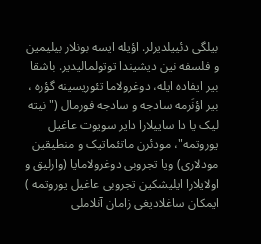بیلگی دئییلدیرلر. اؤیله ایسه بونلار بیلیمین و فلسفه نین دیشیندا توتولمالیدیر. باشقا بیر ایفاده ایله، دوغرولاما تئوریسینه گؤره ، بیر اؤنَرمه سادجه و سادجه فورمال ("نیته لیک یا دا ساییلارا دایر سویوت عاغیل یوروتمه"، مودئرن ماتئماتیک و منطیقین مودلاری) ویا تجروبی دوغرولامایا (وارلیق و اولایلارا ایلیشکین تجروبی عاغیل یوروتمه ) ایمکان ساغلادیغی زامان آنلاملی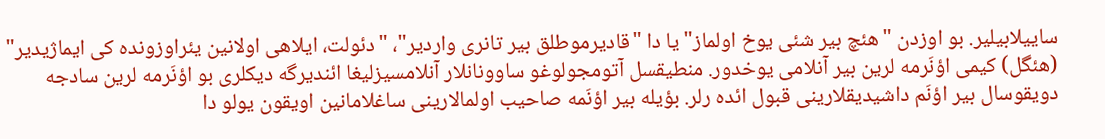ساییلابیلیر. بو اوزدن "هئچ بیر شئی یوخ اولماز" یا دا "قادیرموطلق بیر تانری واردیر"، "دئولت، ایلاهی اولانین یئراوزونده کی ایماژیدیر" (هئگل) کیمی اؤنَرمه لرین بیر آنلامی یوخدور. منطیقسل آتومجولوغو ساوونانلار آنلامسیزلیغا ائندیرگه دیکلری بو اؤنَرمه لرین سادجه دویقوسال بیر اؤنَم داشیدیقلارینی قبول ائده رلر. بؤیله بیر اؤنَمه صاحیب اولمالارینی ساغلامانین اویقون یولو دا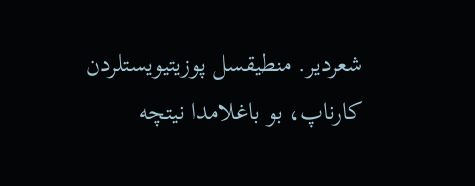شعردیر. منطیقسل پوزیتیویستلردن کارناپ، بو باغلامدا نیتچه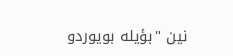نین "بؤیله بویوردو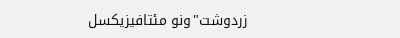زردوشت"ونو مئتافیزیکسل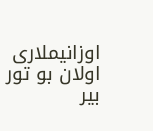اوزانیملاری اولان بو تور بیر